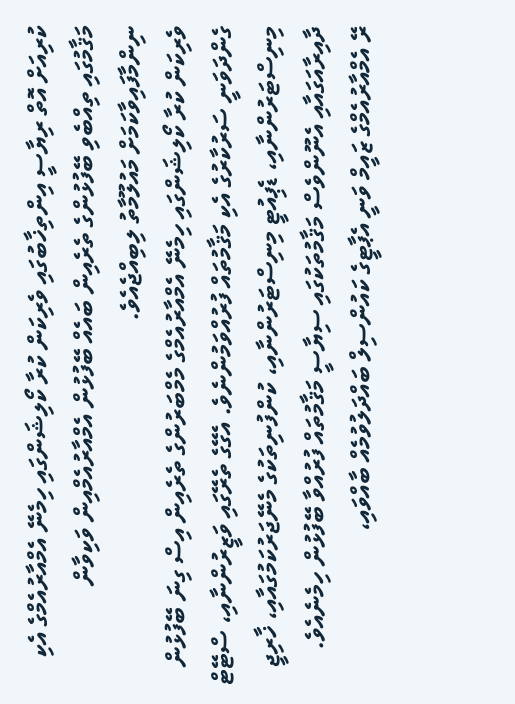ކުރިއަށް އޮތް ރިޔާސީ އިންތިޚާބުގައި ވެރިކަން ކުރާ ކޯލިޝަންގައި ހިމެނޭ އެމްއާރުއެމްގެ އެކި މަޤާމުގައި ތިއްބެވި ބޭފުޅުންގެ ތެރެއިން ބައެއް ބޭފުޅުން އެމްއާރުއެމްއިން ވަކިވާން ނިންމާފައިވާކަމަށް މައުލޫމާތު ލިބިއްޖެއެވެ.
ވެރިކަން ކުރާ ކޯލިޝަންގައި ހިމެނޭ އެމްއާރުއެމްގެ މެމްބަރުންގެ ތެރެއިން އިސް ގިނަ ބޭފުޅުން ގެންދަވަނީ ސަރުކާރުގެ އެކި މަޤާމުތައް ފުރުއްވަމުންނެވެ. އެގޭގެ ތެރޭގައި ވަޒީރުންނާއި، ސްޓޭޓް މިނިސްޓަރުންނާއި، ޑެޕިއުޓީ މިނިސްޓަރުންނާއި، ކުންފުނިތަކުގެ މެނޭޖަރުކަމުގައާއި، ޚާރިޖީ ދާއިރާއަގައާއި އެނޫންވެސް މަޤާމުތަކުގައި ސިޔާސީ މަޤާމުތައް ފުރުއްވާ ބޭފުޅުން ހިމެނެއެވެ.
ރޭ އެމްއާރުއެމްގެ ޒައީމް ވަނީ އެޕާޓީގެ ކައުންސިލް ބައްދަލުވުމެއް ބާއްވައި،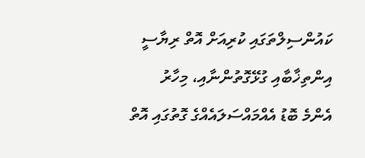ކައުންސިލްތަގައި ކުރިއަށް އޮތް ރިޔާސީ އިންތިޚާބާއި ގުޅޭގޮތުންނާއި، މިހާރު އެންމެ ބޮޑު އެއްމައްސަލައެއްގެ ގޮތުގައި އޮތް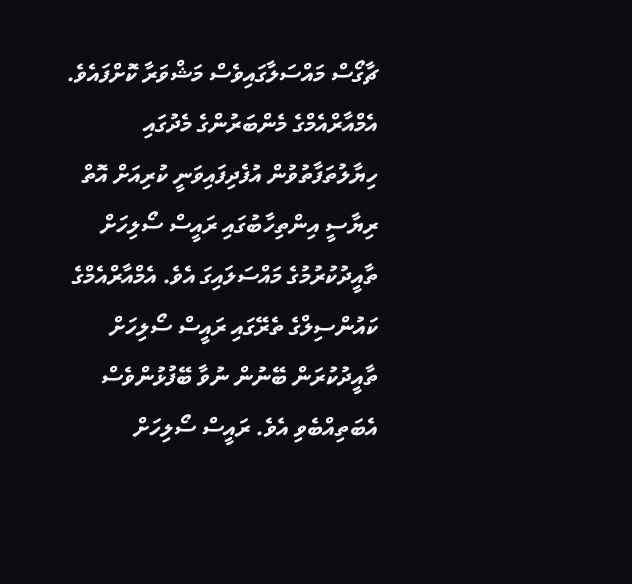ޗާގޯސް މައްސަލާގައިވެސް މަޝްވަރާ ކޮށްފައެވެ.
އެމްއާރްއެމްގެ މެންބަރުންގެ މެދުގައި ހިޔާލުތަފާތުވުން އުފެދިފައިވަނީ ކުރިއަށް އޮތް ރިޔާސީ އިންތިހާބުގައި ރައީސް ސޯލިހަށް ތާއީދުކުރުމުގެ މައްސަލައިގަ އެވެ. އެމްއާރްއެމްގެ ކައުންސިލްގެ ތެރޭގައި ރައީސް ސޯލިހަށް ތާއީދުކުރަން ބޭނުން ނުވާ ބޭފުޅުންވެސް އެބަތިއްބެވި އެވެ. ރައީސް ސޯލިހަށް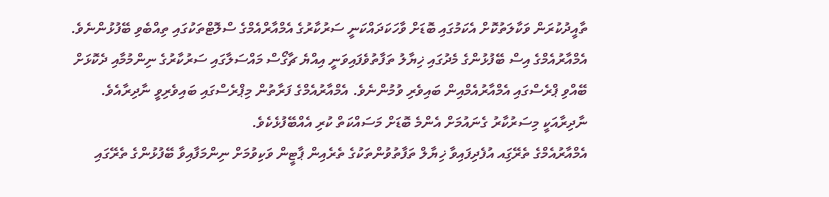ތާއީދުކުރަން ވަކާލަތުކޮށް އެކަމުގައި ބޮޑަށް ވާހަކަދައްކަނީ ސަރުކާރުގެ އެމްއާރްއެމްގެ ސްލޮޓްތަކުގައި ތިއްބެވި ބޭފުޅުންނެވެ.
އެމްއާރުއެމްގެ އިސް ބޭފުޅުންގެ މެދުގައި ޚިޔާލު ތަފާތުވެފައިވަނީ އިއްޔެ ޗާގޯސް މައްސަލާގައި ސަރުކާރުގެ ނިންމުމާއި ދެކޮޅަށް ބޭއްވި ޕްރެސްގައި އެމްއާރުއެމްއިން ބައިވެރި ވުމުންނެވެ. އެމްއާރުއެމްގެ ފަރާތުން މިޕްރެސްގައި ބައިވެރިވީ ނާދިރާއެވެ. ނާދިރާއަކީ މިސަރުކާރު ގެނައުމަށް އެންމެ ބޮޑަށް މަސައްކަތް ކުރި އެއްބޭފުޅެކެވެ.
އެމްއާރުއެމްގެ ތެރޭގަިއ އުފެދިފައިވާ ޚިޔާލް ތަފާތުވުންތަކުގެ ތެރެއިން ޕާޓީން ވަކިވުމަށް ނިންމަފާއިވާ ބޭފުޅުންގެ ތެރޭގައި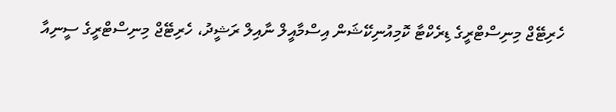ހެރިޓޭޖް މިނިސްޓްރީގެ ޑިރެކްޓާ ކޮމިއުނިކޭޝަން އިސްމާއީލް ނާއިލް ރަޝީދު، ހެރިޓޭޖް މިނިސްޓްރީގެ ސީނިއާ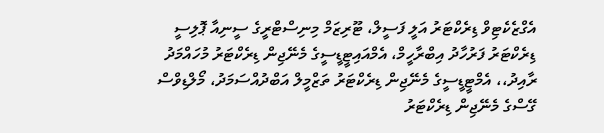އެގްޒެކެޓިވް ޑިރެކްޓަރު އަލީ ފަސީލް، ޓޫރިޒަމް މިނިސްޓްރީގެ ސީނިއާ ޕޮލިސީ ޑިރެކްޓަރު ފަރުހާދު އިބްރާހީމް، އެމްއައިޓީޑީސީގެ މެނޭޖިން ޑިރެކްޓަރު މުހައްމަދު ރާއިދު،، އެމްޓީޑީސީގެ މެނޭޖިން ޑިރެކްޓަރު ތަޒްމީލް އަބްދުއްސަމަދު، މޯލްޑިވްސް ގޭސްގެ މެނޭޖިން ޑިރެކްޓަރު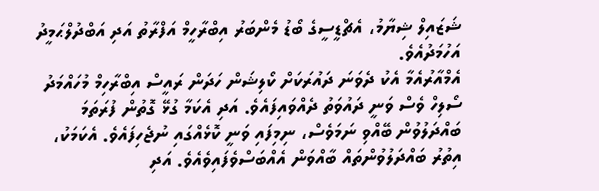ޝަޒައިލް ޝިޔާމު، އެޗްޑީސީގެ ބޯޑު މެންބަރު އިބްރާހީމް އަފްރާތު އަދި އަބްދުލްޙަމީދު އަހުމަދުއެވެ.
އެމްއާރުއެމާ އެކު ދެވަނަ ދައުރަކަށް ކޯލިޝަން ހަދަން ރައީސް އިބްރާހިމް މުހައްމަދު ސޯލިހް ވެސް ވަނީ ދައުވަތު ދެއްވައިފައެވެ. އަދި އެކަމާ ގުޅޭ ގޮތުން ފުރަތަމަ ބައްދަލުވުން ބޭއްވި ނަމަވެސް، ނިމިފައި ވަނީ ކޮޅެއްގައި ނުޖެހިފައެވެ. އެކަމަކު، އިތުރު ބައްދަލުވުންތައް ބާއްވަން އެއްބަސްވެފައިވެއެވެ. އަދި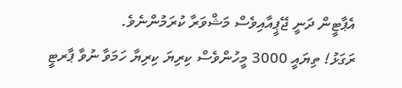އެޕާޓީން ދަނީ ޖޭޕީއާއިވެސް މަޝްވަރާ ކުރަމުންނެވެ.
ރަގަޅު! ތިޔައީ 3000 މީހުންވެސް ކިރިޔަ ކިރިޔާ ހަމަވާ ނުވާ ޕާރޓީ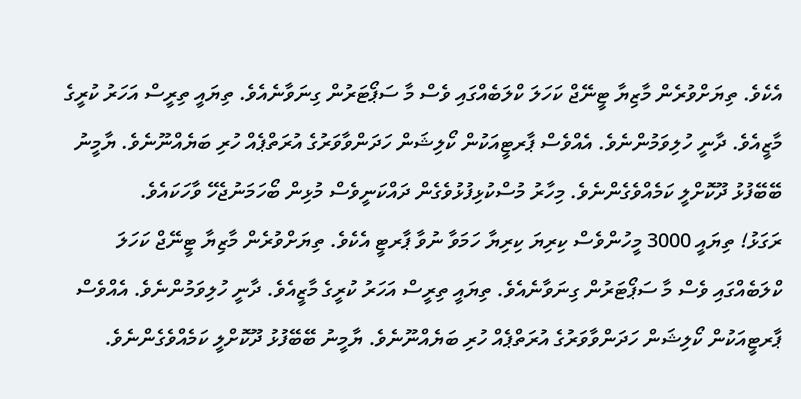އެކެވެ. ތިޔަށްވުރެން މާޒިޔާ ޓީނޭޖް ކަހަލަ ކްލަބެއްގައި ވެސް މާ ސަޕޯޓަރުން ގިނަވާނެއެވެ. ތިޔައީ ތިރީސް އަހަރު ކުރީގެ މާޒީއެވެ. ދާނީ ހުލިވަމުންނެވެ. އެއްވެސް ޕާރޓީއަކުން ކޯލިޝަން ހަދަންވާވަރުގެ އުރަތްޕެއް ހުރި ބަޔެއްނޫނެވެ. ޔާމީނު ބޭބޭފުޅު ދޫކޮށްލީ ކަމެއްވެގެންނެވެ. މިހާރު މުސްކުޅިފުޅުވެގެން ދައްކަނީވެސް މުޅިން ބޯހަމަނުޖެހޭ ވާހަކައެވެ.
ރަގަޅު! ތިޔައީ 3000 މީހުންވެސް ކިރިޔަ ކިރިޔާ ހަމަވާ ނުވާ ޕާރޓީ އެކެވެ. ތިޔަށްވުރެން މާޒިޔާ ޓީނޭޖް ކަހަލަ ކްލަބެއްގައި ވެސް މާ ސަޕޯޓަރުން ގިނަވާނެއެވެ. ތިޔައީ ތިރީސް އަހަރު ކުރީގެ މާޒީއެވެ. ދާނީ ހުލިވަމުންނެވެ. އެއްވެސް ޕާރޓީއަކުން ކޯލިޝަން ހަދަންވާވަރުގެ އުރަތްޕެއް ހުރި ބަޔެއްނޫނެވެ. ޔާމީނު ބޭބޭފުޅު ދޫކޮށްލީ ކަމެއްވެގެންނެވެ.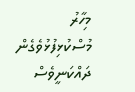މިހާރު މުސްކުޅިފުޅުވެގެން ދައްކަނީވެސް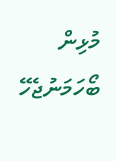މުޅިން ބޯހަމަނުޖެހޭ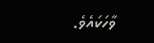ވާހަކައެވެ.